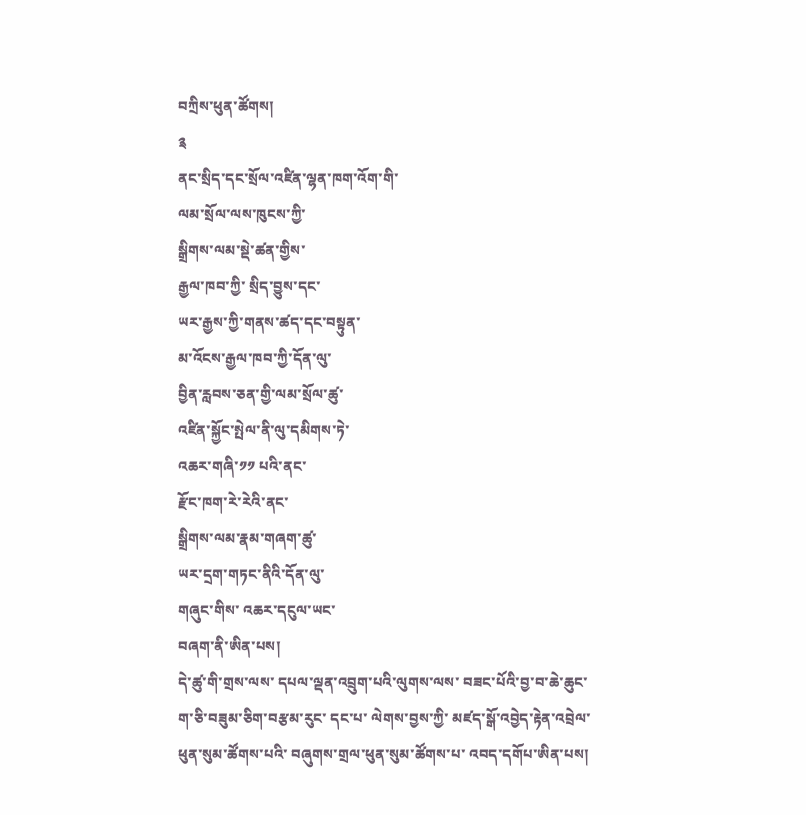བཀྲིས་ཕུན་ཚོགས།
༉
ནང་སྲིད་དང་སྲོལ་འཛིན་ལྷན་ཁག་འོག་གི་
ལམ་སྲོལ་ལས་ཁུངས་ཀྱི་
སྒྲིགས་ལམ་སྡེ་ཚན་གྱིས་
རྒྱལ་ཁབ་ཀྱི་ སྲིད་བྱུས་དང་
ཡར་རྒྱས་ཀྱི་གནས་ཚད་དང་བསྟུན་
མ་འོངས་རྒྱལ་ཁབ་ཀྱི་དོན་ལུ་
བྱིན་རླབས་ཅན་གྱི་ལམ་སྲོལ་ཚུ་
འཛིན་སྐྱོང་སྤེལ་ནི་ལུ་དམིགས་ཏེ་
འཆར་གཞི་༡༡ པའི་ནང་
རྫོང་ཁག་རེ་རེའི་ནང་
སྒྲིགས་ལམ་རྣམ་གཞག་ཚུ་
ཡར་དྲག་གཏང་ནིའི་དོན་ལུ་
གཞུང་གིས་ འཆར་དངུལ་ཡང་
བཞག་ནི་ཨིན་པས།
དེ་ཚུ་གི་གྲས་ལས་ དཔལ་ལྡན་འབྲུག་པའི་ལུགས་ལས་ བཟང་པོའི་བྱ་བ་ཆེ་ཆུང་ ག་ཅི་བཟུམ་ཅིག་བརྩམ་རུང་ དང་པ་ ལེགས་བྱས་ཀྱི་ མཛད་སྒོ་འབྱེད་རྟེན་འབྲེལ་ཕུན་སུམ་ཚོགས་པའི་ བཞུགས་གྲལ་ཕུན་སུམ་ཚོགས་པ་ འབད་དགོཔ་ཨིན་པས།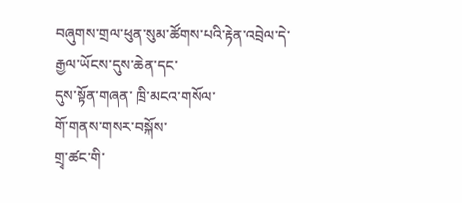བཞུགས་གྲལ་ཕུན་སུམ་ཚོགས་པའི་རྟེན་འབྲེལ་དེ་
རྒྱལ་ཡོངས་དུས་ཆེན་དང་
དུས་སྟོན་གཞན་ ཁྲི་མངའ་གསོལ་
གོ་གནས་གསར་བསྐོས་
གྲྭ་ཚང་གི་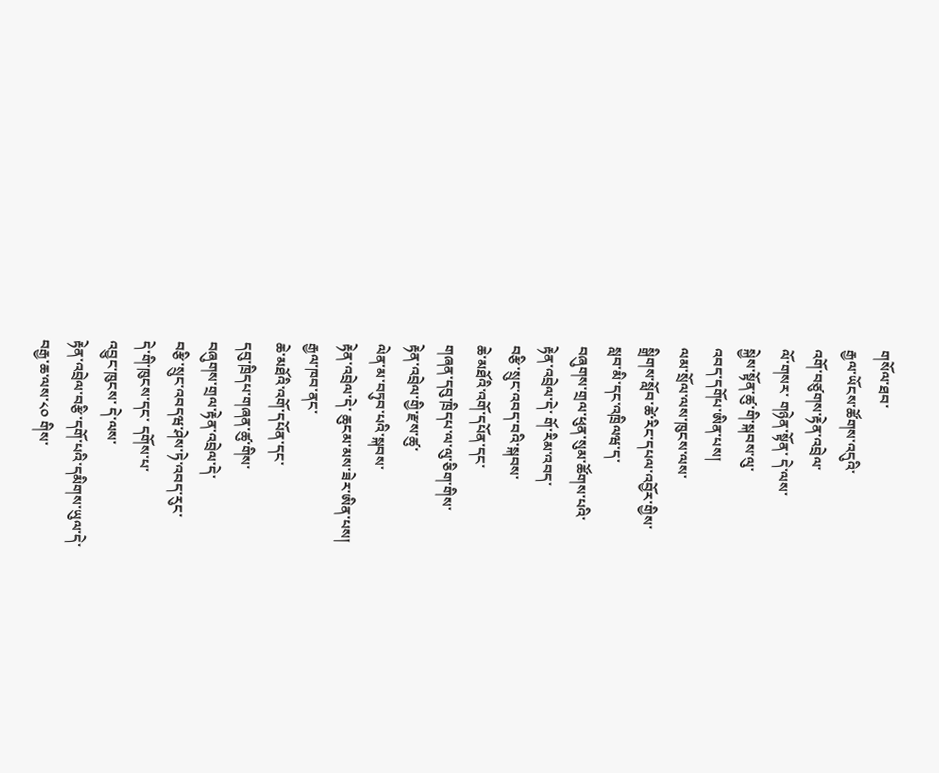གསོལ་ཐབ་
རྒྱལ་ཡོངས་ཚོགས་འདུའི་
འགོ་བཙུགས་རྟེན་འབྲེལ་
ལོ་གསར་ གཉེན་སྟོན་ དེ་ལས་
སྐྱེས་སྟོན་ཚུ་གི་སྐབས་ལུ་
འབད་དགོཔ་ཨིན་པས།
ལམ་སྲོལ་ལས་ཁུངས་ལས་
སྒྲིགས་སློབ་ཚེ་རིང་དཔལ་འབྱོར་གྱིས་
སླབ་མི་དང་འཁྲིལཝ་ད་
བཞུགས་གྲལ་ཕུན་སུམ་ཚོགས་པའི་
རྟེན་འབྲེལ་དེ་ གོ་རིམ་འབད་
བརྩི་སྲུང་འབད་བའི་སྐབས་
ཆེ་མཐོའི་འགོ་དཔོན་དང་
གཞན་དབུ་ཁྲིདཔ་ལ་ལུ་ཅིག་གིས་
རྟེན་འབྲེལ་གྱི་རྫས་ཚུ་
ལེན་མ་བཏུབ་པའི་སྐབས་
རྟེན་འབྲེལ་དེ་ ཆུངམ་མས་ཟེར་ཨིན་པས།
རྒྱལ་ཁབ་ནང་
ཆེ་མཐོའི་འགོ་དཔོན་དང་
དབུ་ཁྲིདཔ་གཞན་ཚུ་གིས་
བཞུགས་གྲལ་རྟེན་འབྲེལ་དེ་
བརྩི་སྲུང་འབདཝ་ཤེས་ཏེ་འབད་རུང་
དེ་གི་ཁུངས་དང་ དགོས་པ་
འབྱུང་ཁུངས་ དེ་ལས་
རྟེན་འབྲེལ་བརྩི་དགོ་པའི་དམིགས་ཡུལ་དེ་
བརྒྱ་ཆ་ལས་༨༠ གིས་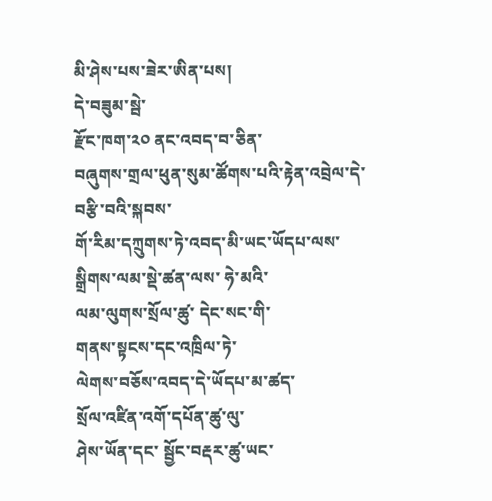མི་ཤེས་པས་ཟེར་ཨིན་པས།
དེ་བཟུམ་སྦེ་
རྫོང་ཁག་༢༠ ནང་འབད་བ་ཅིན་
བཞུགས་གྲལ་ཕུན་སུམ་ཚོགས་པའི་རྟེན་འབྲེལ་དེ་
བརྩི་བའི་སྐབས་
གོ་རིམ་དཀྲུགས་ཏེ་འབད་མི་ཡང་ཡོདཔ་ལས་
སྒྲིགས་ལམ་སྡེ་ཚན་ལས་ ཧེ་མའི་
ལམ་ལུགས་སྲོལ་ཚུ་ དེང་སང་གི་
གནས་སྟངས་དང་འཁྲིལ་ཏེ་
ལེགས་བཅོས་འབད་དེ་ཡོདཔ་མ་ཚད་
སྲོལ་འཛིན་འགོ་དཔོན་ཚུ་ལུ་
ཤེས་ཡོན་དང་ སྦྱོང་བརྡར་ཚུ་ཡང་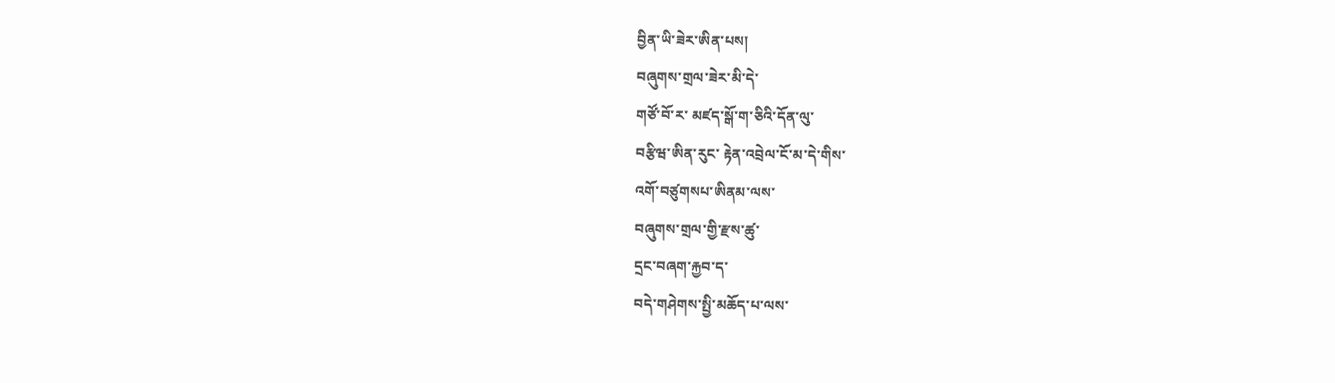བྱིན་ཡི་ཟེར་ཨིན་པས།
བཞུགས་གྲལ་ཟེར་མི་དེ་
གཙོ་བོ་ར་ མཛད་སྒོ་ག་ཅིའི་དོན་ལུ་
བརྩིཝ་ཨིན་རུང་ རྟེན་འབྲེལ་ངོ་མ་དེ་གིས་
འགོ་བཙུགསཔ་ཨིནམ་ལས་
བཞུགས་གྲལ་གྱི་རྫས་ཚུ་
དྲང་བཞག་རྐྱབ་ད་
བདེ་གཤེགས་སྤྱི་མཆོད་པ་ལས་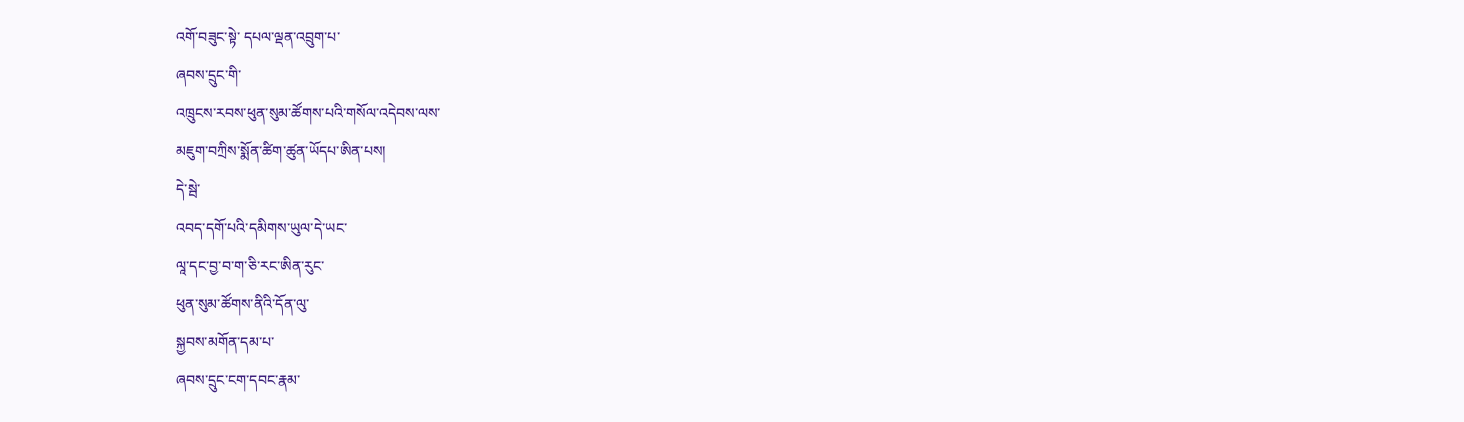འགོ་བཟུང་སྟེ་ དཔལ་ལྡན་འབྲུག་པ་
ཞབས་དྲུང་གི་
འཁྲུངས་རབས་ཕུན་སུམ་ཚོགས་པའི་གསོལ་འདེབས་ལས་
མཇུག་བཀྲིས་སྨོན་ཚིག་ཚུན་ཡོདཔ་ཨིན་པས།
དེ་སྦེ་
འབད་དགོ་པའི་དམིགས་ཡུལ་དེ་ཡང་
ལཱ་དང་བྱ་བ་ག་ཅི་རང་ཨིན་རུང་
ཕུན་སུམ་ཚོགས་ནིའི་དོན་ལུ་
སྐྱབས་མགོན་དམ་པ་
ཞབས་དྲུང་ངག་དབང་རྣམ་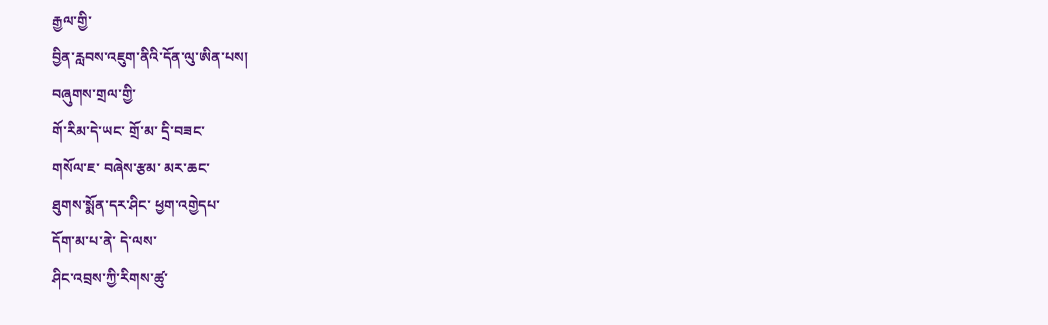རྒྱལ་གྱི་
བྱིན་རླབས་འཇུག་ནིའི་དོན་ལུ་ཨིན་པས།
བཞུགས་གྲལ་གྱི་
གོ་རིམ་དེ་ཡང་ གྲོ་མ་ དྲི་བཟང་
གསོལ་ཇ་ བཞེས་རྩམ་ མར་ཆང་
ཐུགས་སྨོན་དར་ཤིང་ ཕྱག་འགྱེདཔ་
དོག་མ་པ་ནེ་ དེ་ལས་
ཤིང་འབྲས་ཀྱི་རིགས་ཚུ་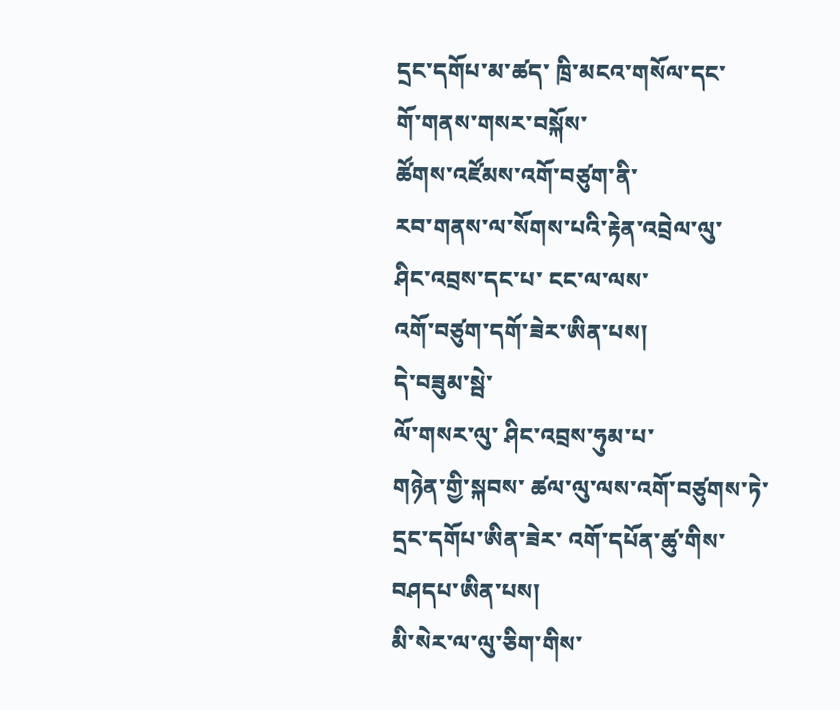དྲང་དགོཔ་མ་ཚད་ ཁྲི་མངའ་གསོལ་དང་
གོ་གནས་གསར་བསྐོས་
ཚོགས་འཛོམས་འགོ་བཙུག་ནི་
རབ་གནས་ལ་སོགས་པའི་རྟེན་འབྲེལ་ལུ་
ཤིང་འབྲས་དང་པ་ ངང་ལ་ལས་
འགོ་བཙུག་དགོ་ཟེར་ཨིན་པས།
དེ་བཟུམ་སྦེ་
ལོ་གསར་ལུ་ ཤིང་འབྲས་ཧུམ་པ་
གཉེན་གྱི་སྐབས་ ཚལ་ལུ་ལས་འགོ་བཙུགས་ཏེ་
དྲང་དགོཔ་ཨིན་ཟེར་ འགོ་དཔོན་ཚུ་གིས་
བཤདཔ་ཨིན་པས།
མི་སེར་ལ་ལུ་ཅིག་གིས་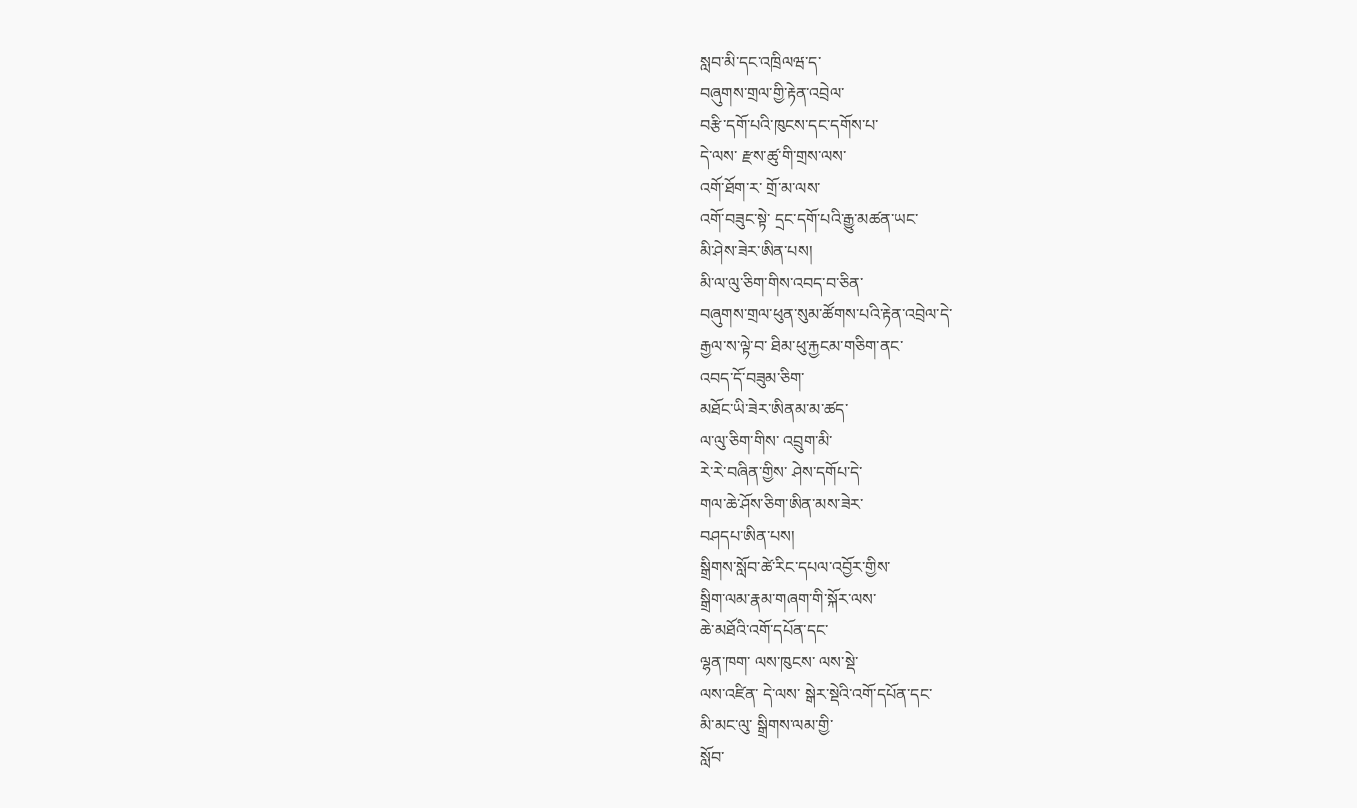སླབ་མི་དང་འཁྲིལཝ་ད་
བཞུགས་གྲལ་གྱི་རྟེན་འབྲེལ་
བརྩི་དགོ་པའི་ཁུངས་དང་དགོས་པ་
དེ་ལས་ རྫས་ཚུ་གི་གྲས་ལས་
འགོ་ཐོག་ར་ གྲོ་མ་ལས་
འགོ་བཟུང་སྟེ་ དྲང་དགོ་པའི་རྒྱུ་མཚན་ཡང་
མི་ཤེས་ཟེར་ཨིན་པས།
མི་ལ་ལུ་ཅིག་གིས་འབད་བ་ཅིན་
བཞུགས་གྲལ་ཕུན་སུམ་ཚོགས་པའི་རྟེན་འབྲེལ་དེ་
རྒྱལ་ས་ལྟེ་བ་ ཐིམ་ཕུ་རྐྱངམ་གཅིག་ནང་
འབད་དོ་བཟུམ་ཅིག་
མཐོང་ཡི་ཟེར་ཨིནམ་མ་ཚད་
ལ་ལུ་ཅིག་གིས་ འབྲུག་མི་
རེ་རེ་བཞིན་གྱིས་ ཤེས་དགོཔ་དེ་
གལ་ཆེ་ཤོས་ཅིག་ཨིན་མས་ཟེར་
བཤདཔ་ཨིན་པས།
སྒྲིགས་སློབ་ཚེ་རིང་དཔལ་འབྱོར་གྱིས་
སྒྲིག་ལམ་རྣམ་གཞག་གི་སྐོར་ལས་
ཆེ་མཐོའི་འགོ་དཔོན་དང་
ལྷན་ཁག་ ལས་ཁུངས་ ལས་སྡེ་
ལས་འཛིན་ དེ་ལས་ སྒེར་སྡེའི་འགོ་དཔོན་དང་
མི་མང་ལུ་ སྒྲིགས་ལམ་གྱི་
སློབ་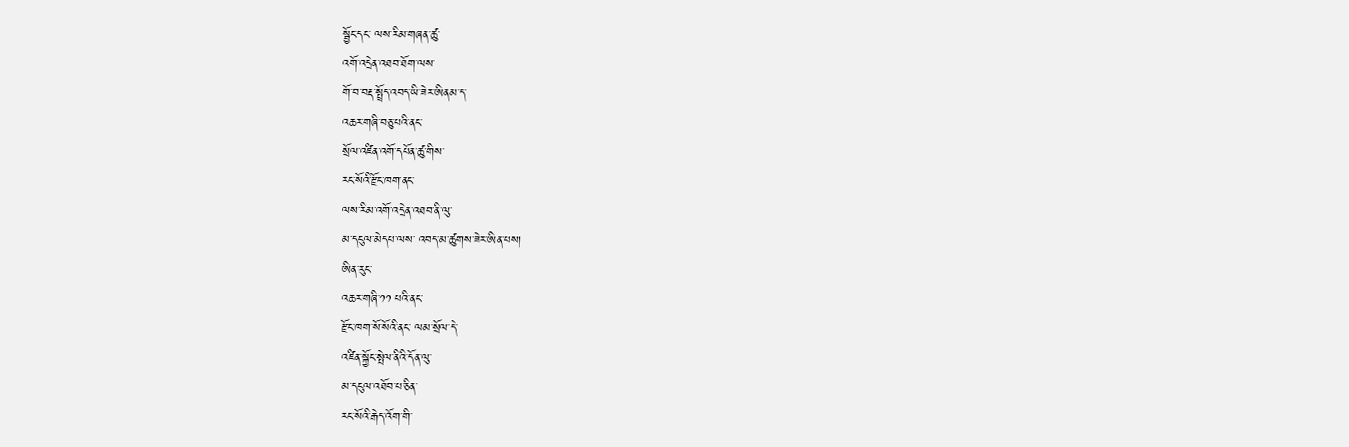སྦྱོང་དང་ ལས་རིམ་གཞན་ཚུ་
འགོ་འདྲེན་འཐབ་ཐོག་ལས་
གོ་བ་བརྡ་སྤྲོད་འབད་ཡི་ཟེར་ཨིནམ་ད་
འཆར་གཞི་བཅུ་པའི་ནང་
སྲོལ་འཛིན་འགོ་དཔོན་ཚུ་གིས་
རང་སོའི་རྫོང་ཁག་ནང་
ལས་རིམ་འགོ་འདྲེན་འཐབ་ནི་ལུ་
མ་དངུལ་མེདཔ་ལས་ འབད་མ་ཚུགས་ཟེར་ཨིན་པས།
ཨིན་རུང་
འཆར་གཞི་༡༡ པའི་ནང་
རྫོང་ཁག་སོ་སོའི་ནང་ ལམ་སྲོལ་དེ་
འཛིན་སྐྱོང་སྤེལ་ནིའི་དོན་ལུ་
མ་དངུལ་འཐོབ་པ་ཅིན་
རང་སོའི་རྒེད་འོག་གི་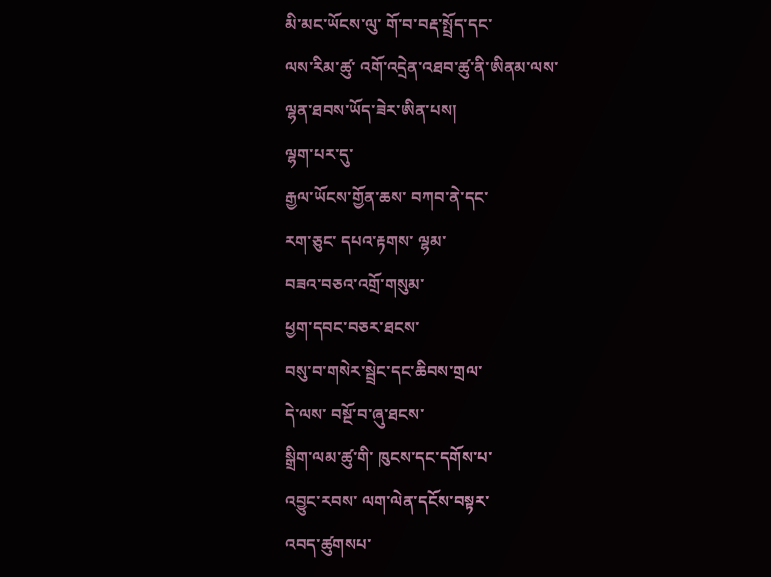མི་མང་ཡོངས་ལུ་ གོ་བ་བརྡ་སྤྲོད་དང་
ལས་རིམ་ཚུ་ འགོ་འདྲེན་འཐབ་ཚུ་ནི་ཨིནམ་ལས་
ལྷན་ཐབས་ཡོད་ཟེར་ཨིན་པས།
ལྷག་པར་དུ་
རྒྱལ་ཡོངས་གྱོན་ཆས་ བཀབ་ནེ་དང་
རག་ཅུང་ དཔའ་རྟགས་ ལྷམ་
བཟའ་བཅའ་འགྲོ་གསུམ་
ཕྱག་དབང་བཅར་ཐངས་
བསུ་བ་གསེར་སྦྲེང་དང་ཆིབས་གྲལ་
དེ་ལས་ བསྔོ་བ་ཞུ་ཐངས་
སྒྲིག་ལམ་ཚུ་གི་ ཁུངས་དང་དགོས་པ་
འབྱུང་རབས་ ལག་ལེན་དངོས་བསྟར་
འབད་ཚུགསཔ་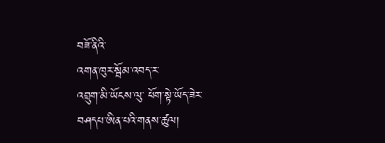བཟོ་ནིའི་
འགན་ཁུར་སྦོམ་འབད་ར་
འབྲུག་མི་ཡོངས་ལུ་ ཕོག་སྟེ་ཡོད་ཟེར་
བཤདཔ་ཨིན་པའི་གནས་ཚུལ།